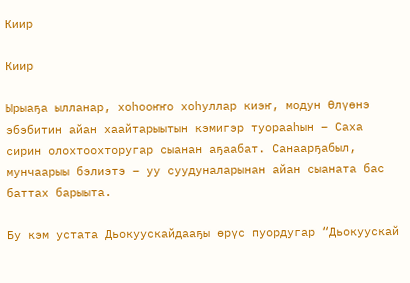Киир

Киир

Ырыаҕа ылланар, хоһооҥҥо хоһуллар киэҥ, модун Өлүөнэ эбэбитин айан хаайтарыытын кэмигэр туорааһын – Саха сирин олохтоохторугар сыанан аҕаабат. Санаарҕабыл, мунчаарыы бэлиэтэ – уу суудуналарынан айан сыаната бас баттах барыыта.

Бу кэм устата Дьокуускайдааҕы өрүс пуордугар “Дьокуускай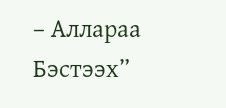– Аллараа Бэстээх”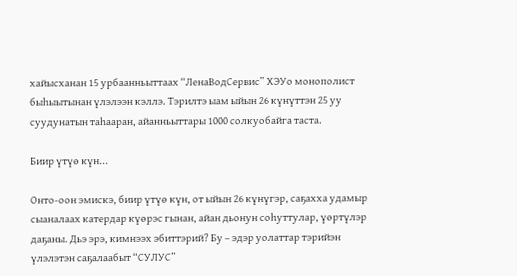хайысханан 15 урбаанньыттаах “ЛенаВодСервис” ХЭУо монополист быһыытынан үлэлээн кэллэ. Тэрилтэ ыам ыйын 26 күнүттэн 25 уу суудунатын таһааран, айанньыттары 1000 солкуобайга таста.

Биир үтүө күн...

Онто-оон эмискэ, биир үтүө күн, от ыйын 26 күнүгэр, саҕахха удамыр сыаналаах катердар күөрэс гынан, айан дьонун соһуттулар, үөртүлэр даҕаны. Дьэ эрэ, кимнээх эбиттэрий? Бу – эдэр уолаттар тэрийэн үлэлэтэн саҕалаабыт “СУЛУС”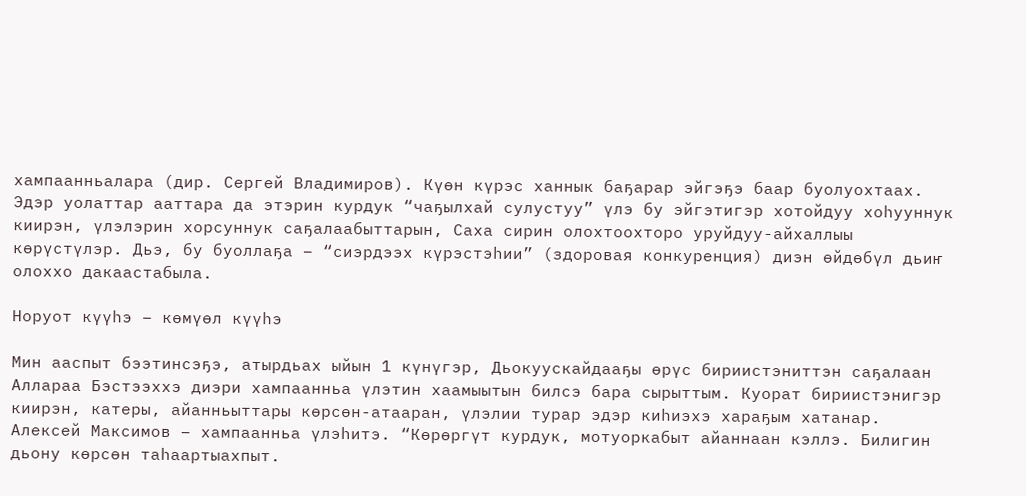хампаанньалара (дир. Сергей Владимиров). Күөн күрэс ханнык баҕарар эйгэҕэ баар буолуохтаах. Эдэр уолаттар ааттара да этэрин курдук “чаҕылхай сулустуу” үлэ бу эйгэтигэр хотойдуу хоһууннук киирэн, үлэлэрин хорсуннук саҕалаабыттарын, Саха сирин олохтоохторо уруйдуу-айхаллыы көрүстүлэр. Дьэ, бу буоллаҕа – “сиэрдээх күрэстэһии” (здоровая конкуренция) диэн өйдөбүл дьиҥ олоххо дакаастабыла.

Норуот күүһэ – көмүөл күүһэ

Мин ааспыт бээтинсэҕэ, атырдьах ыйын 1 күнүгэр, Дьокуускайдааҕы өрүс бириистэниттэн саҕалаан Аллараа Бэстээххэ диэри хампаанньа үлэтин хаамыытын билсэ бара сырыттым. Куорат бириистэнигэр киирэн, катеры, айанньыттары көрсөн-атааран, үлэлии турар эдэр киһиэхэ хараҕым хатанар. Алексей Максимов – хампаанньа үлэһитэ. “Көрөргүт курдук, мотуоркабыт айаннаан кэллэ. Билигин дьону көрсөн таһаартыахпыт.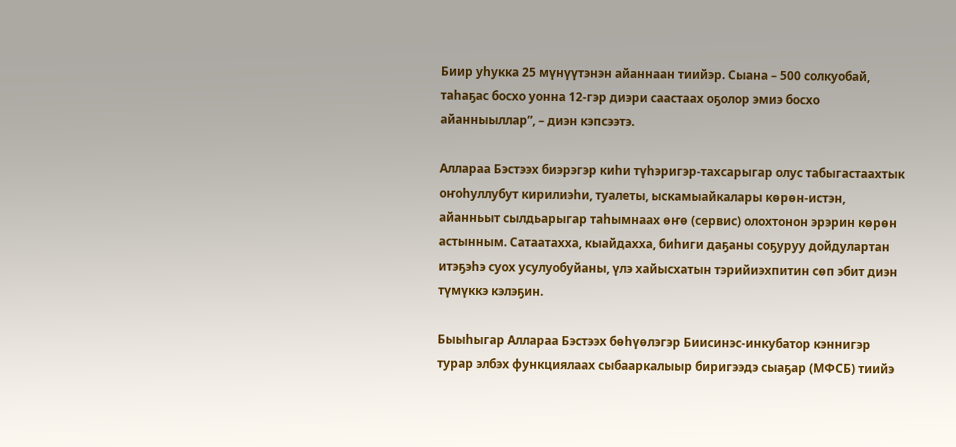Биир уһукка 25 мүнүүтэнэн айаннаан тиийэр. Сыана – 500 солкуобай, таһаҕас босхо уонна 12-гэр диэри саастаах оҕолор эмиэ босхо айанныыллар”, – диэн кэпсээтэ.

Аллараа Бэстээх биэрэгэр киһи түһэригэр-тахсарыгар олус табыгастаахтык оҥоһуллубут кирилиэһи, туалеты, ыскамыайкалары көрөн-истэн, айанньыт сылдьарыгар таһымнаах өҥө (сервис) олохтонон эрэрин көрөн астынным. Сатаатахха, кыайдахха, биһиги даҕаны соҕуруу дойдулартан итэҕэһэ суох усулуобуйаны, үлэ хайысхатын тэрийиэхпитин сөп эбит диэн түмүккэ кэлэҕин.

Быыһыгар Аллараа Бэстээх бөһүөлэгэр Биисинэс-инкубатор кэннигэр турар элбэх функциялаах сыбааркалыыр биригээдэ сыаҕар (МФСБ) тиийэ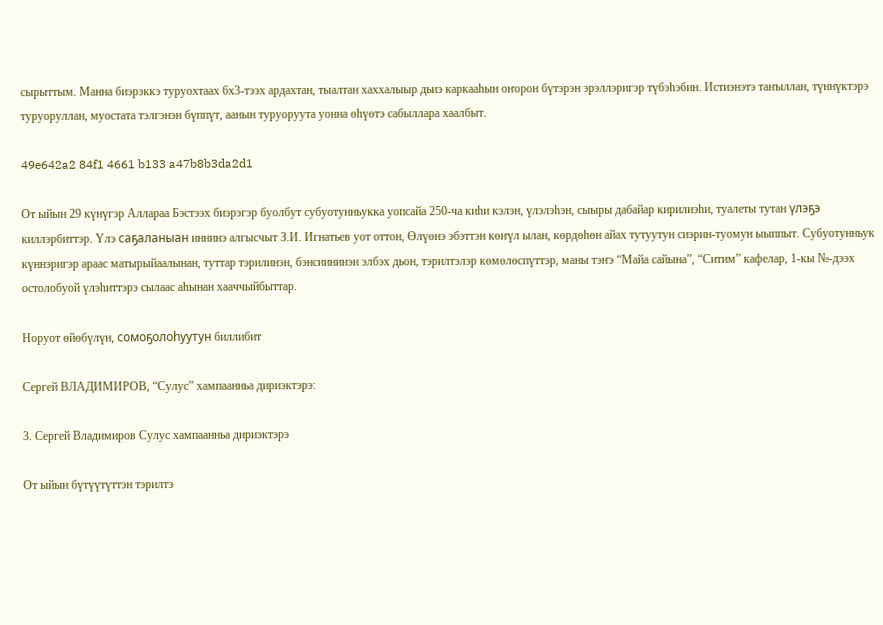сырыттым. Манна биэрэккэ туруохтаах 6х3-тээх ардахтан, тыалтан хаххалыыр дьиэ каркааһын оҥорон бүтэрэн эрэллэригэр түбэһэбин. Истиэнэтэ таҥыллан, түннүктэрэ туруоруллан, муостата тэлгэнэн бүппүт, аанын туруоруута уонна өһүөтэ сабыллара хаалбыт.

49e642a2 84f1 4661 b133 a47b8b3da2d1

От ыйын 29 күнүгэр Аллараа Бэстээх биэрэгэр буолбут субуотунньукка уопсайа 250-ча киһи кэлэн, үлэлэһэн, сыыры дабайар кирилиэһи, туалеты тутан үлэҕэ киллэрбиттэр. Үлэ саҕаланыан иннинэ алгысчыт З.И. Игнатьев уот оттон, Өлүөнэ эбэттэн көҥүл ылан, көрдөһөн айах тутуутун сиэрин-туомун ыыппыт. Субуотунньук күннэригэр араас матырыйаалынан, туттар тэрилинэн, бэнсиининэн элбэх дьон, тэрилтэлэр көмөлөспүттэр, маны тэҥэ “Майа сайына”, “Ситим” кафелар, 1-кы №-дээх остолобуой үлэһиттэрэ сылаас аһынан хааччыйбыттар.

Норуот өйөбүлүн, сомоҕолоһуутун биллибит

Сергей ВЛАДИМИРОВ, “Сулус” хампаанньа дириэктэрэ:

3. Сергей Владимиров Сулус хампаанньа дириэктэрэ

От ыйын бүтүүтүттэн тэрилтэ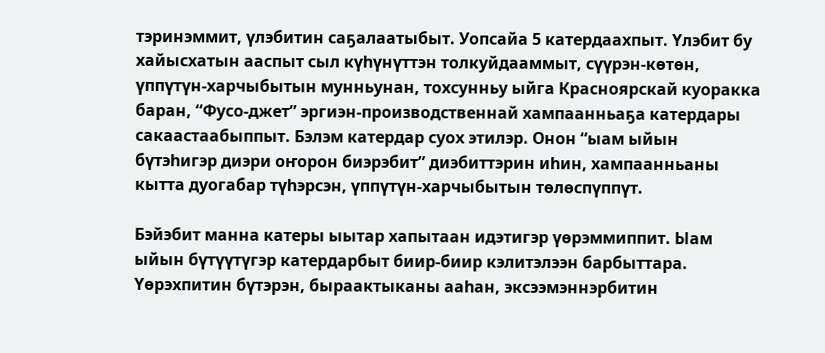тэринэммит, үлэбитин саҕалаатыбыт. Уопсайа 5 катердаахпыт. Үлэбит бу хайысхатын ааспыт сыл күһүнүттэн толкуйдааммыт, сүүрэн-көтөн, үппүтүн-харчыбытын мунньунан, тохсунньу ыйга Красноярскай куоракка баран, “Фусо-джет” эргиэн-производственнай хампаанньаҕа катердары сакаастаабыппыт. Бэлэм катердар суох этилэр. Онон “ыам ыйын бүтэһигэр диэри оҥорон биэрэбит” диэбиттэрин иһин, хампаанньаны кытта дуогабар түһэрсэн, үппүтүн-харчыбытын төлөспүппүт.

Бэйэбит манна катеры ыытар хапытаан идэтигэр үөрэммиппит. Ыам ыйын бүтүүтүгэр катердарбыт биир-биир кэлитэлээн барбыттара. Үөрэхпитин бүтэрэн, быраактыканы ааһан, эксээмэннэрбитин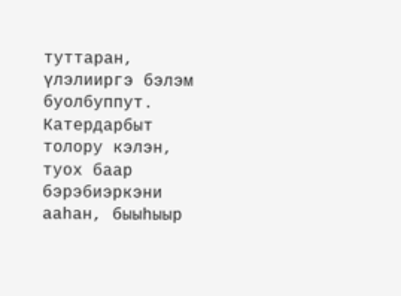туттаран, үлэлииргэ бэлэм буолбуппут. Катердарбыт толору кэлэн, туох баар бэрэбиэркэни ааһан, быыһыыр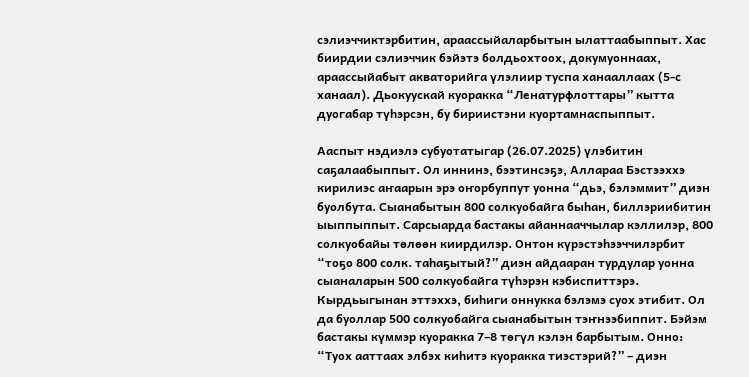сэлиэччиктэрбитин, араассыйаларбытын ылаттаабыппыт. Хас биирдии сэлиэччик бэйэтэ болдьохтоох, докумуоннаах, араассыйабыт акваторийга үлэлиир туспа ханааллаах (5-с ханаал). Дьокуускай куоракка “Ленатурфлоттары” кытта дуогабар түһэрсэн, бу бириистэни куортамнаспыппыт.

Ааспыт нэдиэлэ субуотатыгар (26.07.2025) үлэбитин саҕалаабыппыт. Ол иннинэ, бээтинсэҕэ, Аллараа Бэстээххэ кирилиэс аҥаарын эрэ оҥорбуппут уонна “дьэ, бэлэммит” диэн буолбута. Сыанабытын 800 солкуобайга быһан, биллэриибитин ыыппыппыт. Сарсыарда бастакы айаннааччылар кэллилэр, 800 солкуобайы төлөөн киирдилэр. Онтон күрэстэһээччилэрбит “тоҕо 800 солк. таһаҕытый?” диэн айдааран турдулар уонна сыаналарын 500 солкуобайга түһэрэн кэбиспиттэрэ. Кырдьыгынан эттэххэ, биһиги оннукка бэлэмэ суох этибит. Ол да буоллар 500 солкуобайга сыанабытын тэҥнээбиппит. Бэйэм бастакы күммэр куоракка 7–8 төгүл кэлэн барбытым. Онно: “Туох ааттаах элбэх киһитэ куоракка тиэстэрий?” – диэн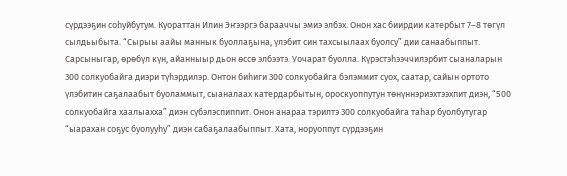сүрдээҕин соһуйбутум. Куораттан Илин Эҥээргэ барааччы эмиэ элбэх. Онон хас биирдии катербыт 7–8 төгүл сылдьыбыта. “Сырыы аайы маннык буоллаҕына, үлэбит син тахсыылаах буолсу” дии санаабыппыт. Сарсыныгар, өрөбүл күн, айанныыр дьон өссө элбээтэ. Уочарат буолла. Күрэстэһээччилэрбит сыаналарын 300 солкуобайга диэри түһэрдилэр. Онтон биһиги 300 солкуобайга бэлэммит суох, саатар, сайын ортото үлэбитин саҕалаабыт буоламмыт, сыаналаах катердарбытын, ороскуоппутун төнүннэриэхтээхпит диэн, “500 солкуобайга хаалыахха” диэн сүбэлэспиппит. Онон анараа тэрилтэ 300 солкуобайга таһар буолбутугар “ыарахан соҕус буолууһу” диэн сабаҕалаабыппыт. Хата, норуоппут сүрдээҕин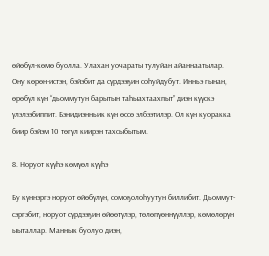өйөбүл-көмө буолла. Улахан уочараты тулуйан айаннаатылар. Ону көрөн-истэн, бэйэбит да сүрдээҕин соһуйдубут. Инньэ гынан, өрөбүл күн “дьоммутун барытын таһыахтаахпыт” диэн күүскэ үлэлээбиппит. Бэнидиэнньик күн өссө элбээтилэр. Ол күн куоракка биир бэйэм 10 төгүл киирэн тахсыбытым.

8. Норуот күүһэ көмүөл күүһэ

Бу күннэргэ норуот өйөбүлүн, сомоҕолоһуутун биллибит. Дьоммут-сэргэбит, норуот сүрдээҕин өйөөтүлэр, төлөпүөннүүллэр, көмөлөрүн ыыталлар. Маннык буолуо диэн,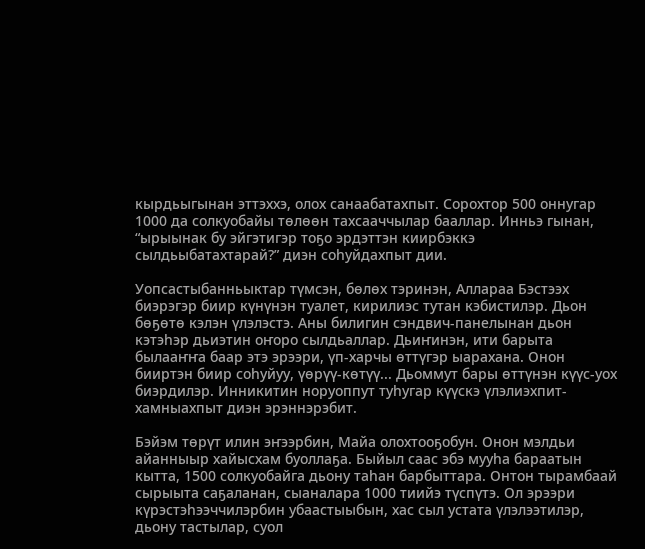кырдьыгынан эттэххэ, олох санаабатахпыт. Сорохтор 500 оннугар 1000 да солкуобайы төлөөн тахсааччылар бааллар. Инньэ гынан, “ырыынак бу эйгэтигэр тоҕо эрдэттэн киирбэккэ сылдьыбатахтарай?” диэн соһуйдахпыт дии.

Уопсастыбанньыктар түмсэн, бөлөх тэринэн, Аллараа Бэстээх биэрэгэр биир күнүнэн туалет, кирилиэс тутан кэбистилэр. Дьон бөҕөтө кэлэн үлэлэстэ. Аны билигин сэндвич-панелынан дьон кэтэһэр дьиэтин оҥоро сылдьаллар. Дьиҥинэн, ити барыта былааҥҥа баар этэ эрээри, үп-харчы өттүгэр ыарахана. Онон бииртэн биир соһуйуу, үөрүү-көтүү... Дьоммут бары өттүнэн күүс-уох биэрдилэр. Инникитин норуоппут туһугар күүскэ үлэлиэхпит-хамныахпыт диэн эрэннэрэбит.

Бэйэм төрүт илин эҥээрбин, Майа олохтооҕобун. Онон мэлдьи айанныыр хайысхам буоллаҕа. Быйыл саас эбэ мууһа бараатын кытта, 1500 солкуобайга дьону таһан барбыттара. Онтон тырамбаай сырыыта саҕаланан, сыаналара 1000 тиийэ түспүтэ. Ол эрээри күрэстэһээччилэрбин убаастыыбын, хас сыл устата үлэлээтилэр, дьону тастылар, суол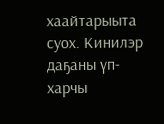хаайтарыыта суох. Кинилэр даҕаны үп-харчы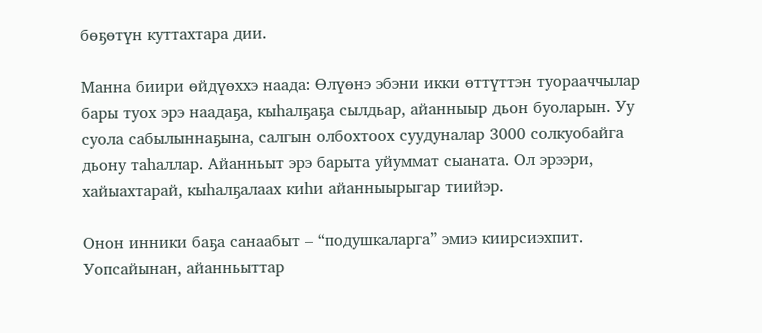бөҕөтүн куттахтара дии.

Манна биири өйдүөххэ наада: Өлүөнэ эбэни икки өттүттэн туорааччылар бары туох эрэ наадаҕа, кыһалҕаҕа сылдьар, айанныыр дьон буоларын. Уу суола сабылыннаҕына, салгын олбохтоох суудуналар 3000 солкуобайга дьону таһаллар. Айанньыт эрэ барыта уйуммат сыаната. Ол эрээри, хайыахтарай, кыһалҕалаах киһи айанныырыгар тиийэр.

Онон инники баҕа санаабыт – “подушкаларга” эмиэ киирсиэхпит. Уопсайынан, айанньыттар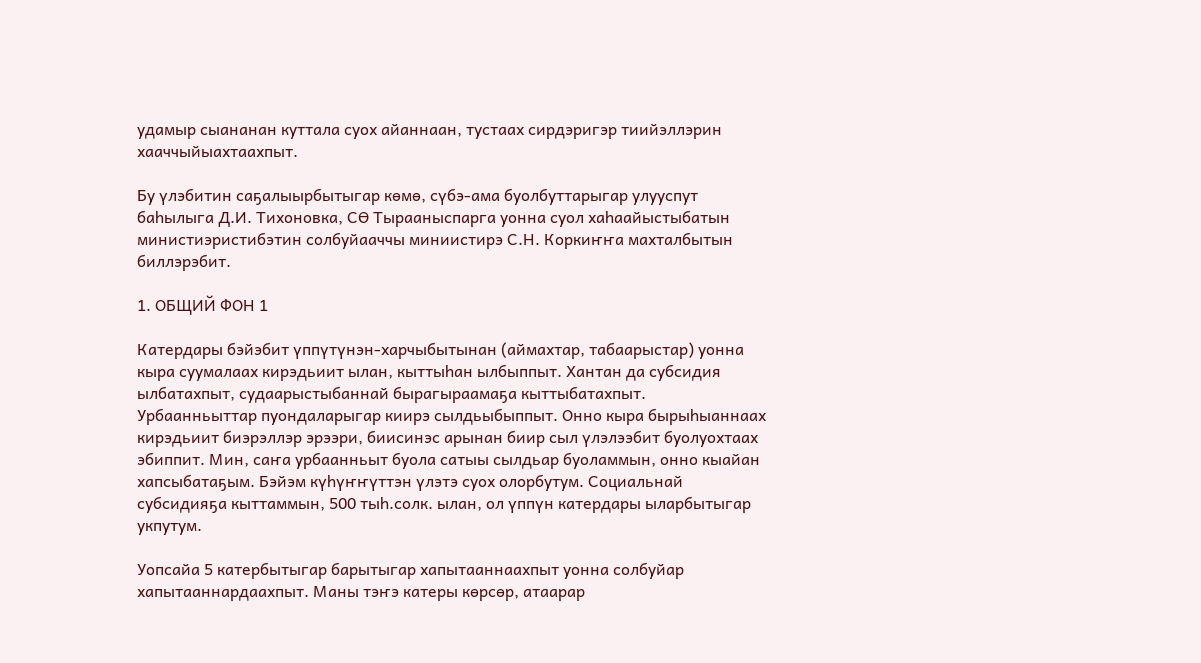удамыр сыананан куттала суох айаннаан, тустаах сирдэригэр тиийэллэрин хааччыйыахтаахпыт.

Бу үлэбитин саҕалыырбытыгар көмө, сүбэ-ама буолбуттарыгар улууспут баһылыга Д.И. Тихоновка, СӨ Тырааныспарга уонна суол хаһаайыстыбатын министиэристибэтин солбуйааччы миниистирэ С.Н. Коркиҥҥа махталбытын биллэрэбит.

1. ОБЩИЙ ФОН 1

Катердары бэйэбит үппүтүнэн-харчыбытынан (аймахтар, табаарыстар) уонна кыра суумалаах кирэдьиит ылан, кыттыһан ылбыппыт. Хантан да субсидия ылбатахпыт, судаарыстыбаннай бырагыраамаҕа кыттыбатахпыт. Урбаанньыттар пуондаларыгар киирэ сылдьыбыппыт. Онно кыра бырыһыаннаах кирэдьиит биэрэллэр эрээри, биисинэс арынан биир сыл үлэлээбит буолуохтаах эбиппит. Мин, саҥа урбаанньыт буола сатыы сылдьар буоламмын, онно кыайан хапсыбатаҕым. Бэйэм күһүҥҥүттэн үлэтэ суох олорбутум. Социальнай субсидияҕа кыттаммын, 500 тыһ.солк. ылан, ол үппүн катердары ыларбытыгар укпутум.

Уопсайа 5 катербытыгар барытыгар хапытааннаахпыт уонна солбуйар хапытааннардаахпыт. Маны тэҥэ катеры көрсөр, атаарар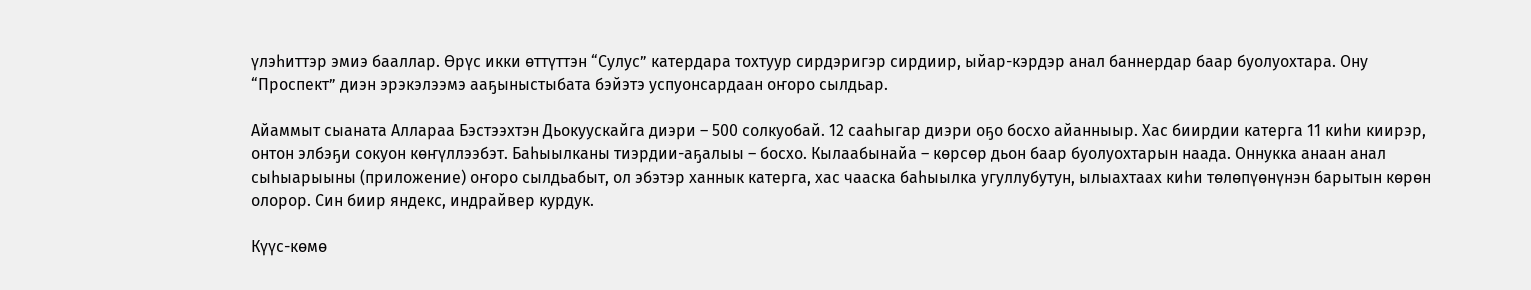үлэһиттэр эмиэ бааллар. Өрүс икки өттүттэн “Сулус” катердара тохтуур сирдэригэр сирдиир, ыйар-кэрдэр анал баннердар баар буолуохтара. Ону “Проспект” диэн эрэкэлээмэ ааҕыныстыбата бэйэтэ успуонсардаан оҥоро сылдьар.

Айаммыт сыаната Аллараа Бэстээхтэн Дьокуускайга диэри – 500 солкуобай. 12 сааһыгар диэри оҕо босхо айанныыр. Хас биирдии катерга 11 киһи киирэр, онтон элбэҕи сокуон көҥүллээбэт. Баһыылканы тиэрдии-аҕалыы – босхо. Кылаабынайа – көрсөр дьон баар буолуохтарын наада. Оннукка анаан анал сыһыарыыны (приложение) оҥоро сылдьабыт, ол эбэтэр ханнык катерга, хас чааска баһыылка угуллубутун, ылыахтаах киһи төлөпүөнүнэн барытын көрөн олорор. Син биир яндекс, индрайвер курдук.

Күүс-көмө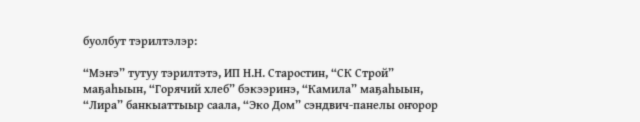буолбут тэрилтэлэр:

“Мэҥэ” тутуу тэрилтэтэ, ИП Н.Н. Старостин, “СК Строй” маҕаһыын, “Горячий хлеб” бэкээринэ, “Камила” маҕаһыын, “Лира” банкыаттыыр саала, “Эко Дом” сэндвич-панелы оҥорор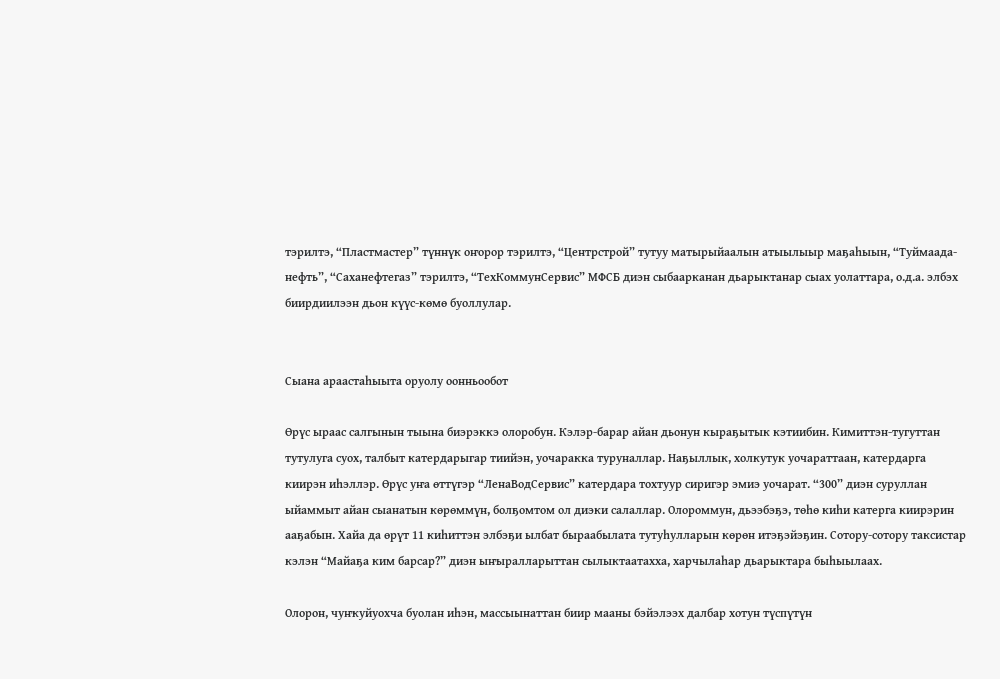тэрилтэ, “Пластмастер” түннүк оҥорор тэрилтэ, “Центрстрой” тутуу матырыйаалын атыылыыр маҕаһыын, “Туймаада-нефть”, “Саханефтегаз” тэрилтэ, “ТехКоммунСервис” МФСБ диэн сыбаарканан дьарыктанар сыах уолаттара, о.д.а. элбэх биирдиилээн дьон күүс-көмө буоллулар.


Сыана араастаһыыта оруолу оонньообот

Өрүс ыраас салгынын тыына биэрэккэ олоробун. Кэлэр-барар айан дьонун кыраҕытык кэтиибин. Кимиттэн-тугуттан тутулуга суох, талбыт катердарыгар тиийэн, уочаракка туруналлар. Наҕыллык, холкутук уочараттаан, катердарга киирэн иһэллэр. Өрүс уҥа өттүгэр “ЛенаВодСервис” катердара тохтуур сиригэр эмиэ уочарат. “300” диэн суруллан ыйаммыт айан сыанатын көрөммүн, болҕомтом ол диэки салаллар. Олороммун, дьээбэҕэ, төһө киһи катерга киирэрин ааҕабын. Хайа да өрүт 11 киһиттэн элбэҕи ылбат быраабылата тутуһулларын көрөн итэҕэйэҕин. Сотору-сотору таксистар кэлэн “Майаҕа ким барсар?” диэн ыҥыралларыттан сылыктаатахха, харчылаһар дьарыктара быһыылаах.

Олорон, чуҥкуйуохча буолан иһэн, массыынаттан биир мааны бэйэлээх далбар хотун түспүтүн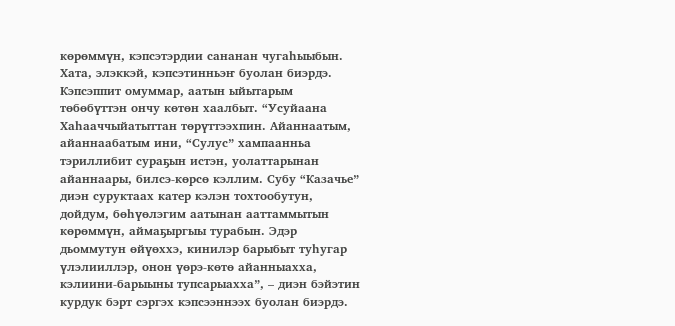көрөммүн, кэпсэтэрдии сананан чугаһыыбын. Хата, элэккэй, кэпсэтинньэҥ буолан биэрдэ. Кэпсэппит омуммар, аатын ыйытарым төбөбүттэн ончу көтөн хаалбыт. “Усуйаана Хаһааччыйатыттан төрүттээхпин. Айаннаатым, айаннаабатым ини, “Сулус” хампаанньа тэриллибит сураҕын истэн, уолаттарынан айаннаары, билсэ-көрсө кэллим. Субу “Казачье” диэн суруктаах катер кэлэн тохтообутун, дойдум, бөһүөлэгим аатынан ааттаммытын көрөммүн, аймаҕыргыы турабын. Эдэр дьоммутун өйүөххэ, кинилэр барыбыт туһугар үлэлииллэр, онон үөрэ-көтө айанныахха, кэлиини-барыыны тупсарыахха”, – диэн бэйэтин курдук бэрт сэргэх кэпсээннээх буолан биэрдэ.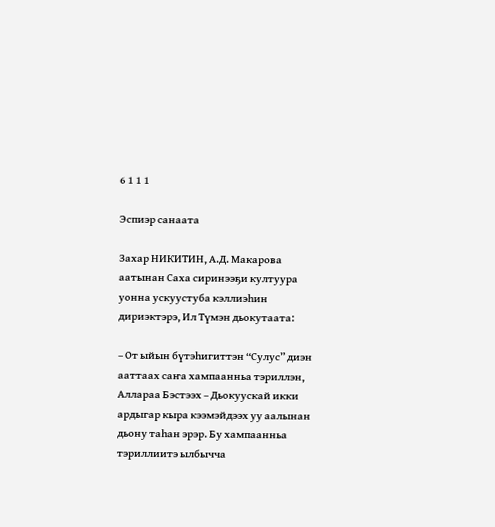6 1 1 1

Эспиэр санаата

Захар НИКИТИН, А.Д. Макарова аатынан Саха сиринээҕи култуура уонна ускуустуба кэллиэһин дириэктэрэ, Ил Түмэн дьокутаата:

– От ыйын бүтэһигиттэн “Сулус” диэн ааттаах саҥа хампаанньа тэриллэн, Аллараа Бэстээх – Дьокуускай икки ардыгар кыра кээмэйдээх уу аалынан дьону таһан эрэр. Бу хампаанньа тэриллиитэ ылбычча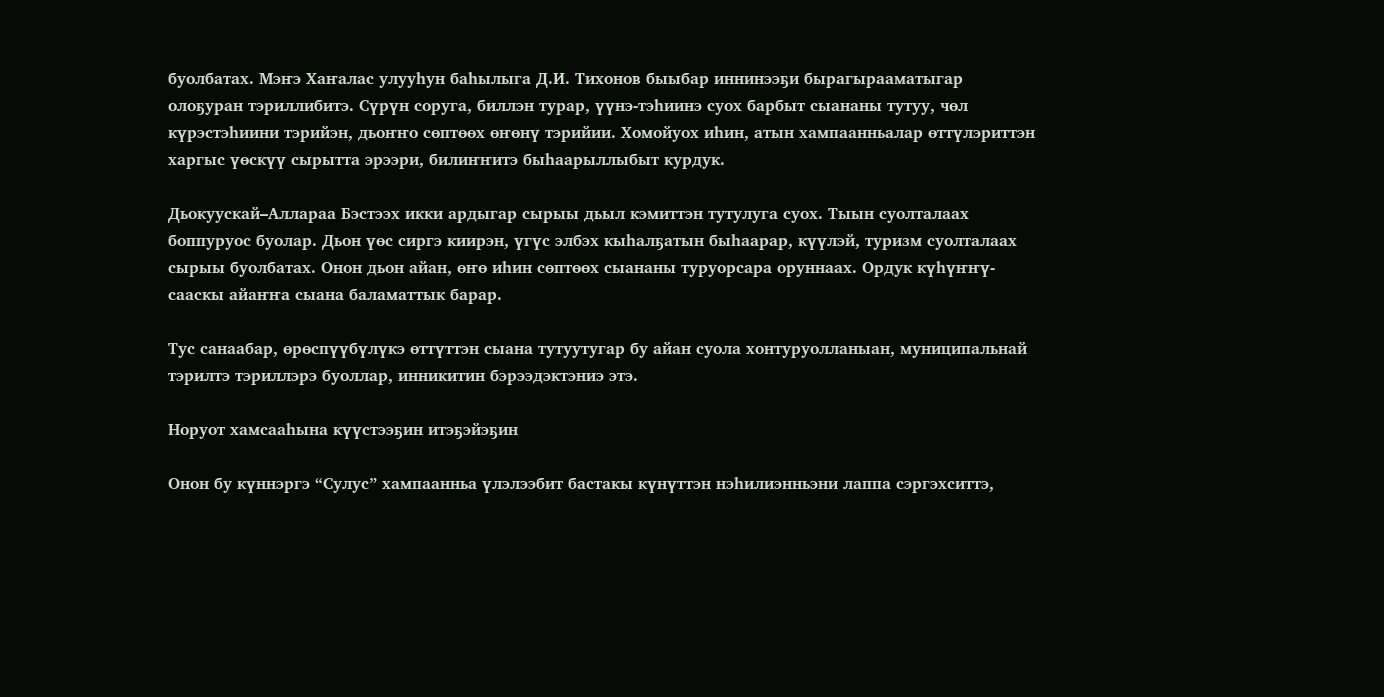буолбатах. Мэҥэ Хаҥалас улууһун баһылыга Д.И. Тихонов быыбар иннинээҕи бырагырааматыгар олоҕуран тэриллибитэ. Сүрүн соруга, биллэн турар, үүнэ-тэһиинэ суох барбыт сыананы тутуу, чөл күрэстэһиини тэрийэн, дьоҥҥо сөптөөх өҥөнү тэрийии. Хомойуох иһин, атын хампаанньалар өттүлэриттэн харгыс үөскүү сырытта эрээри, билиҥҥитэ быһаарыллыбыт курдук.

Дьокуускай–Аллараа Бэстээх икки ардыгар сырыы дьыл кэмиттэн тутулуга суох. Тыын суолталаах боппуруос буолар. Дьон үөс сиргэ киирэн, үгүс элбэх кыһалҕатын быһаарар, күүлэй, туризм суолталаах сырыы буолбатах. Онон дьон айан, өҥө иһин сөптөөх сыананы туруорсара оруннаах. Ордук күһүҥҥү-сааскы айаҥҥа сыана баламаттык барар.

Тус санаабар, өрөспүүбүлүкэ өттүттэн сыана тутуутугар бу айан суола хонтуруолланыан, муниципальнай тэрилтэ тэриллэрэ буоллар, инникитин бэрээдэктэниэ этэ.

Норуот хамсааһына күүстээҕин итэҕэйэҕин

Онон бу күннэргэ “Сулус” хампаанньа үлэлээбит бастакы күнүттэн нэһилиэнньэни лаппа сэргэхситтэ,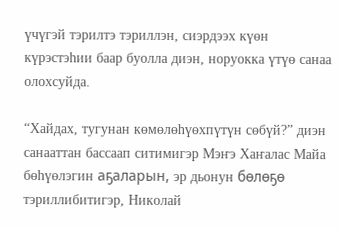үчүгэй тэрилтэ тэриллэн, сиэрдээх күөн күрэстэһии баар буолла диэн, норуокка үтүө санаа олохсуйда.

“Хайдах, тугунан көмөлөһүөхпүтүн сөбүй?” диэн санааттан бассаап ситимигэр Мэҥэ Хаҥалас Майа бөһүөлэгин аҕаларын, эр дьонун бөлөҕө тэриллибитигэр, Николай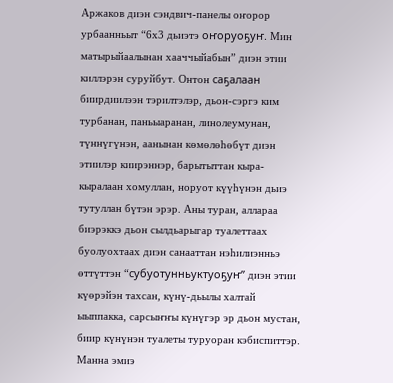Аржаков диэн сэндвич-панелы оҥорор урбаанньыт “6х3 дьиэтэ оҥоруоҕуҥ. Мин матырыйаалынан хааччыйабын” диэн этии киллэрэн суруйбут. Онтон саҕалаан биирдиилээн тэрилтэлэр, дьон-сэргэ ким турбанан, паньыаранан, линолеумунан, түннүгүнэн, аанынан көмөлөһөбүт диэн этиилэр киирэннэр, барытыттан кыра-кыралаан хомуллан, норуот күүһүнэн дьиэ тутуллан бүтэн эрэр. Аны туран, аллараа биэрэккэ дьон сылдьарыгар туалеттаах буолуохтаах диэн санааттан нэһилиэнньэ өттүттэн “субуотунньуктуоҕуҥ” диэн этии күөрэйэн тахсан, күнү-дьылы халтай ыыппакка, сарсыҥҥы күнүгэр эр дьон мустан, биир күнүнэн туалеты туруоран кэбиспиттэр. Манна эмиэ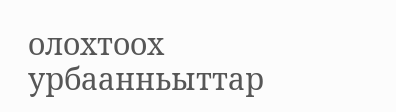олохтоох урбаанньыттар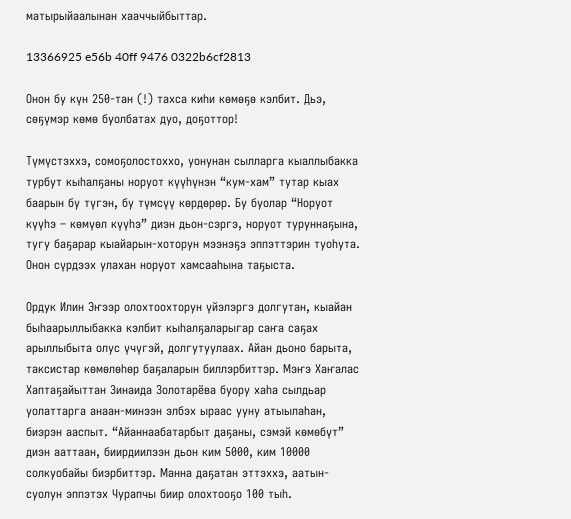матырыйаалынан хааччыйбыттар.

13366925 e56b 40ff 9476 0322b6cf2813

Онон бу күн 250-тан (!) тахса киһи көмөҕө кэлбит. Дьэ, сөҕүмэр көмө буолбатах дуо, доҕоттор!

Түмүстэххэ, сомоҕолостоххо, уонунан сылларга кыаллыбакка турбут кыһалҕаны норуот күүһүнэн “кум-хам” тутар кыах баарын бу түгэн, бу түмсүү көрдөрөр. Бу буолар “Норуот күүһэ – көмүөл күүһэ” диэн дьон-сэргэ, норуот туруннаҕына, тугу баҕарар кыайарын-хоторун мээнэҕэ эппэттэрин туоһута. Онон сүрдээх улахан норуот хамсааһына таҕыста.

Ордук Илин Эҥээр олохтоохторун үйэлэргэ долгутан, кыайан быһаарыллыбакка кэлбит кыһалҕаларыгар саҥа саҕах арыллыбыта олус үчүгэй, долгутуулаах. Айан дьоно барыта, таксистар көмөлөһөр баҕаларын биллэрбиттэр. Мэҥэ Хаҥалас Хаптаҕайыттан Зинаида Золотарёва буору хаһа сылдьар уолаттарга анаан-минээн элбэх ыраас ууну атыылаһан, биэрэн ааспыт. “Айаннаабатарбыт даҕаны, сэмэй көмөбүт” диэн ааттаан, биирдиилээн дьон ким 5000, ким 10000 солкуобайы биэрбиттэр. Манна даҕатан эттэххэ, аатын-суолун эппэтэх Чурапчы биир олохтооҕо 100 тыһ.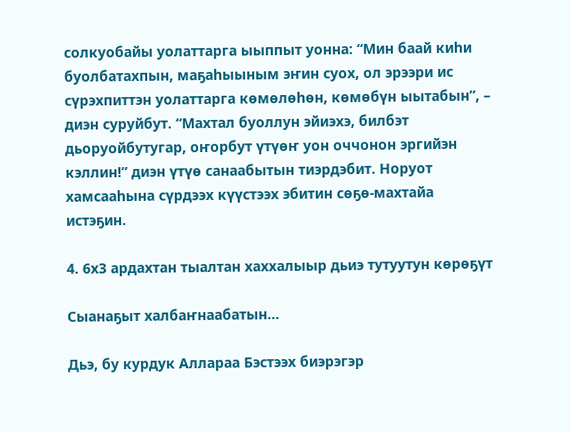солкуобайы уолаттарга ыыппыт уонна: “Мин баай киһи буолбатахпын, маҕаһыыным эҥин суох, ол эрээри ис сүрэхпиттэн уолаттарга көмөлөһөн, көмөбүн ыытабын”, – диэн суруйбут. “Махтал буоллун эйиэхэ, билбэт дьоруойбутугар, оҥорбут үтүөҥ уон оччонон эргийэн кэллин!” диэн үтүө санаабытын тиэрдэбит. Норуот хамсааһына сүрдээх күүстээх эбитин сөҕө-махтайа истэҕин.

4. 6х3 ардахтан тыалтан хаххалыыр дьиэ тутуутун көрөҕүт

Сыанаҕыт халбаҥнаабатын...

Дьэ, бу курдук Аллараа Бэстээх биэрэгэр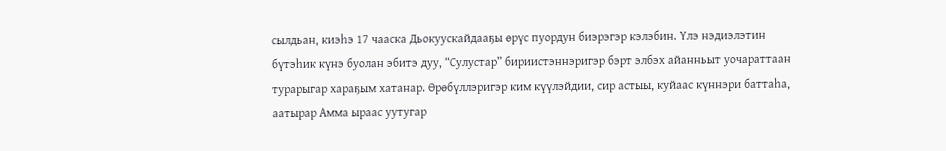сылдьан, киэһэ 17 чааска Дьокуускайдааҕы өрүс пуордун биэрэгэр кэлэбин. Үлэ нэдиэлэтин бүтэһик күнэ буолан эбитэ дуу, “Сулустар” бириистэннэригэр бэрт элбэх айанньыт уочараттаан турарыгар хараҕым хатанар. Өрөбүллэригэр ким күүлэйдии, сир астыы, куйаас күннэри баттаһа, аатырар Амма ыраас уутугар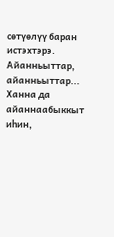сөтүөлүү баран истэхтэрэ. Айанньыттар, айанньыттар... Ханна да айаннаабыккыт иһин,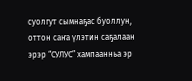суолгут сымнаҕас буоллун, оттон саҥа үлэтин саҕалаан эрэр “СУЛУС” хампаанньа эр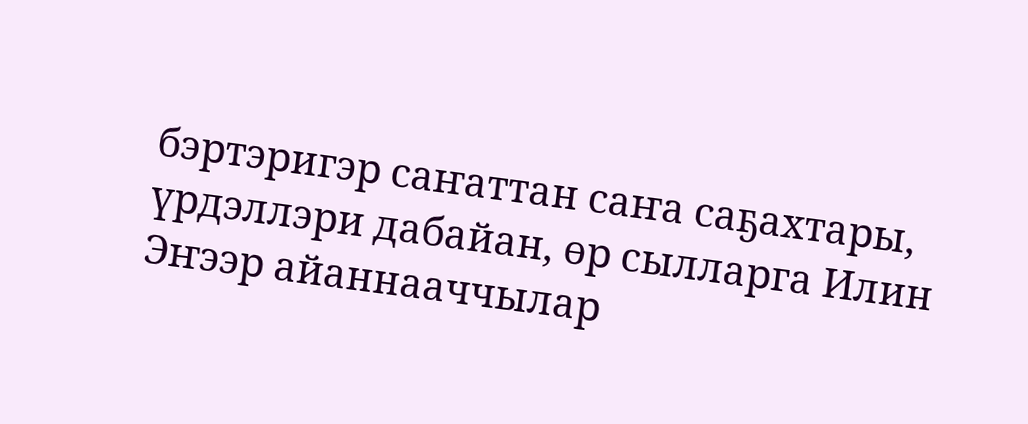бэртэригэр саҥаттан саҥа саҕахтары, үрдэллэри дабайан, өр сылларга Илин Эҥээр айаннааччылар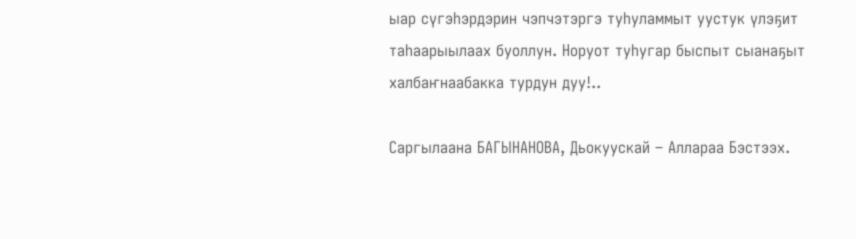ыар сүгэһэрдэрин чэпчэтэргэ туһуламмыт уустук үлэҕит таһаарыылаах буоллун. Норуот туһугар быспыт сыанаҕыт халбаҥнаабакка турдун дуу!..

Саргылаана БАГЫНАНОВА, Дьокуускай – Аллараа Бэстээх.